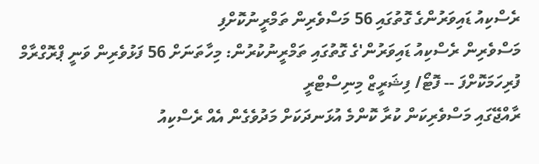ރެސްކިއު ޑައިވަރުންގެ ގޮތުގައި 56 މަސްވެރިން ތަމްރީނުކޮށްފި
މަސްވެރިން ރެސްކިއު ޑައިވަރުން'ގެ ގޮތުގައި ތަމްރީނުކުރުން: މިހާތަނަށް 56 ފަޅުވެރިން ވަނީ ޕްރޮގްރާމް ފުރިހަމަކޮށްފަ -- ފޮޓޯ/ ފިޝަރީޒް މިނިސްޓްރީ
ރާއްޖޭގައި މަސްވެރިކަން ކުރާ ކޮންމެ އުޅަނދަކަށް މަދުވެގެން އެއް ރެސްކިއު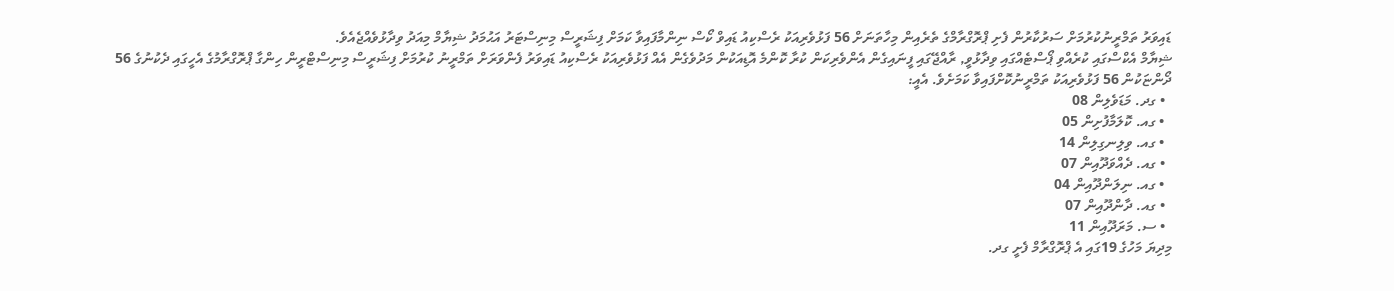ޑައިވަރު ތަމްރީނުކުރުމަށް ސަރުކާރުން ފެށި ޕްރޮގްރާމްގެ ތެރެއިން މިހާތަނަށް 56 ފަޅުވެރިއަކު ރެސްކިއު ޑައިވް ކޯސް ނިންމާފައިވާ ކަމަށް ފިޝަރީސް މިނިސްޓަރު އަޙުމަދު ޝިޔާމް މިއަދު ވިދާޅުވެއްޖެއެވެ.
ޝިޔާމް އެކްސްގައި ކުރެއްވި ޕޯސްޓެއްގައި ވިދާޅުވީ, ރާއްޖޭގައި ފީނައިގެން އެންވެރިކަން ކުރާ ކޮންމެ އޮޑިއަކުން މަދުވެގެން އެއް ފަޅުވެރިއަކު ރެސްކިއު ޑައިވަރު ފެންވަރަށް ތަމްރީނު ކުރުމަށް ފިޝަރީސް މިނިސްޓްރީން ހިންގާ ޕްރޮގްރާމުގެ އެހީގައި ދެކުނުގެ 56 ދޯންޏަކުން 56 ފަޅުވެރިއަކު ތަމްރީނުކޮށްފައިވާ ކަމަށެވެ. އެއީ:
  • ގދ. މަޑަވެލިން 08
  • ގއ. ކޮލަމާފުށިން 05
  • ގއ. ވިލިނގިލިން 14
  • ގއ. ދެއްވަދޫއިން 07
  • ގއ. ނިލަންދޫއިން 04
  • ގއ. ދާންދޫއިން 07
  • ސ. މަރަދޫއިން 11
މިދިޔަ މަހުގެ 19ގައި އެ ޕްރޮގްރާމް ފެށީ ގދ.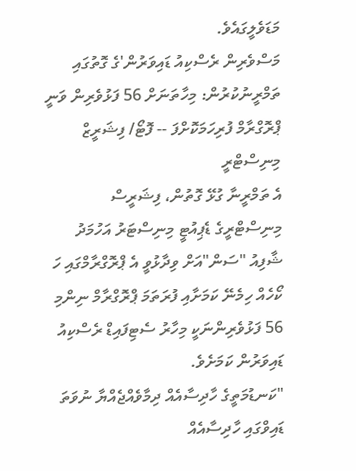މަޑަވެލީގައެވެ.
މަސްވެރިން ރެސްކިއު ޑައިވަރުން'ގެ ގޮތުގައި ތަމްރީނުކުރުން: މިހާތަނަށް 56 ފަޅުވެރިން ވަނީ ޕްރޮގްރާމް ފުރިހަމަކޮށްފަ -- ފޮޓޯ/ ފިޝަރީޒް މިނިސްޓްރީ
އެ ތަމްރީނާ ގުޅޭ ގޮތުން، ފިޝަރީސް މިނިސްޓްރީގެ ޑެޕިއުޓީ މިނިސްޓަރު އަހުމަދު ޝާފިއު "ސަން"އަށް ވިދާޅުވީ އެ ޕްރޮގްރާމްގައި ހަ ކޯހެއް ހިމެނޭ ކަމަށާއި ފުރަތަމަ ޕްރޮގްރާމް ނިންމި 56 ފަޅުވެރިންނަކީ މިހާރު ސެޓިފައިޑް ރެސްކިއު ޑައިވަރުން ކަމަށެވެ.
"ކަނޑުމަތީގެ ހާދިސާއެއް ދިމާވެއްޖެއްޔާ ނުވަތަ ޑައިވްގައި ހާދިސާއެއް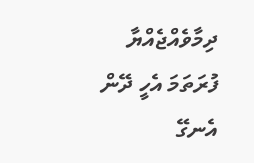ދިމާވެއްޖެއްޔާ ފުރަތަމަ އެހީ ދޭން އެނގޭ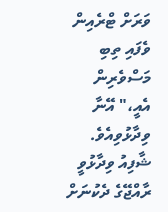ވަރަށް ޓްރެއިން ވެފައި ތިބި މަސްވެރިން އެއީ،" އޭނާ ވިދާޅުވިއެވެ.
ޝާފިއު ވިދާޅުވީ ރާއްޖޭގެ ދެކުނަށް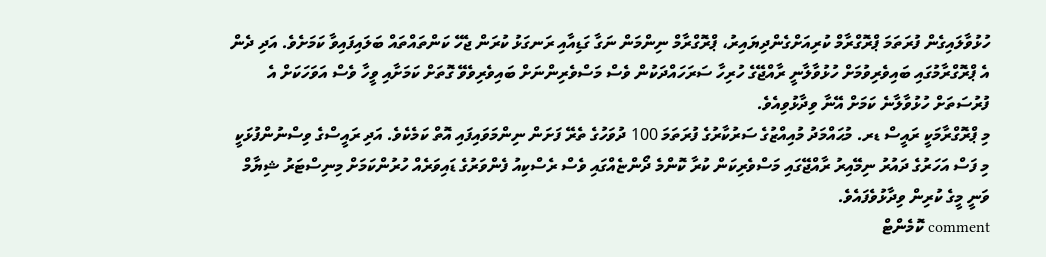ހުޅުވާލައިގެން ފުރަތަމަ ޕްރޮގްރާމް ކުރިއަށްގެންދިޔައިރު، ޕްރޮގްރާމް ނިންމަން ނަގާ ގަޑިއާއި ރަނގަޅު ކުރަން ޖެހޭ ކަންތައްތައް ބަލައިފައިވާ ކަމަށެވެ. އަދި ދެން އެ ޕްރޮގްރާމުގައި ބައިވެރިވުމަށް ހުޅުވާލާނީ ރާއްޖޭގެ ހުރިހާ ސަރަހައްދަކުން ވެސް މަސްވެރިންނަށް ބައިވެރިވެވޭ ގޮތަށް ކަމަށާއި ވީހާ ވެސް އަވަހަކަށް އެ ފުރުސަތަށް ހުޅުވާލާނެ ކަމަށް އޭނާ ވިދާޅުވިއެވެ.
މި ޕްރޮގްރާމަކީ ރައީސް ޑރ. މުޙައްމަދު މުއިއްޒުގެ ސަރުކާރުގެ ފުރަތަމަ 100 ދުވަހުގެ ތެރޭ ފަށަން ނިންމަވައިފައި އޮތް ކަމެކެވެ. އަދި ރައީސްގެ ވިސްނުންފުޅަކީ މި ފަސް އަހަރުގެ ދައުރު ނިމޭއިރު ރާއްޖޭގައި މަސްވެރިކަން ކުރާ ކޮންމެ ދޯންޏެއްގައި ވެސް ރެސްކިއު ފެންވަރުގެ ޑައިވަރެއް ހުރުންކަމަށް މިނިސްޓަރު ޝިޔާމް ވަނީ މީގެ ކުރިން ވިދާޅުވެފައެވެ.
comment ކޮމެންޓް